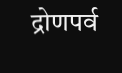द्रोणपर्व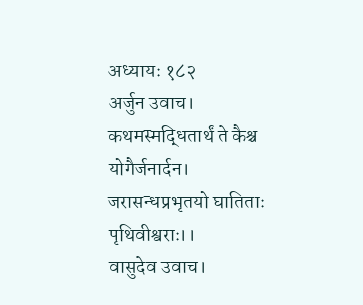अध्यायः १८२
अर्जुन उवाच।
कथमस्मद्धितार्थं ते कैश्च योगैर्जनार्दन।
जरासन्धप्रभृतयो घातिताः पृथिवीश्वराः।।
वासुदेव उवाच।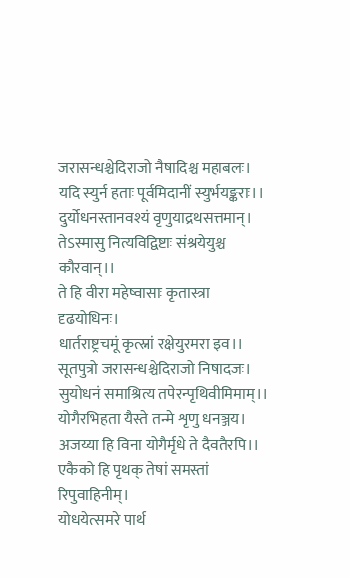जरासन्धश्चेदिराजो नैषादिश्च महाबलः।
यदि स्युर्न हताः पूर्वमिदानीं स्युर्भयङ्कराः।।
दुर्योधनस्तानवश्यं वृणुयाद्रथसत्तमान्।
तेऽस्मासु नित्यविद्विष्टाः संश्रयेयुश्च कौरवान्।।
ते हि वीरा महेष्वासाः कृतास्त्रा दृढयोधिनः।
धार्तराष्ट्रचमूं कृत्स्नां रक्षेयुरमरा इव।।
सूतपुत्रो जरासन्धश्चेदिराजो निषादजः।
सुयोधनं समाश्रित्य तपेरन्पृथिवीमिमाम्।।
योगैरभिहता यैस्ते तन्मे शृणु धनञ्जय।
अजय्या हि विना योगैर्मृधे ते दैवतैरपि।।
एकैको हि पृथक् तेषां समस्तां रिपुवाहिनीम्।
योधयेत्समरे पार्थ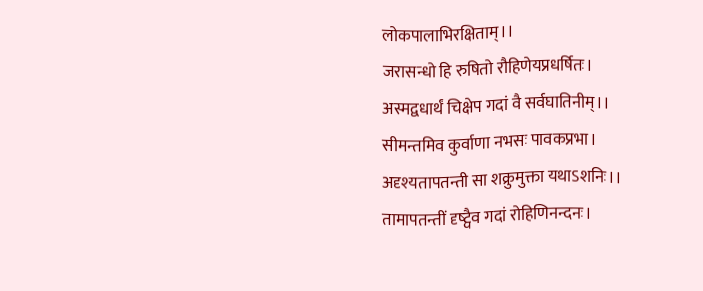लोकपालाभिरक्षिताम्।।
जरासन्धो हि रुषितो रौहिणेयप्रधर्षितः।
अस्मद्वधार्थं चिक्षेप गदां वै सर्वघातिनीम्।।
सीमन्तमिव कुर्वाणा नभसः पावकप्रभा।
अदृश्यतापतन्ती सा शक्रुमुक्ता यथाऽशनिः।।
तामापतन्तीं दृष्ट्वैव गदां रोहिणिनन्दनः।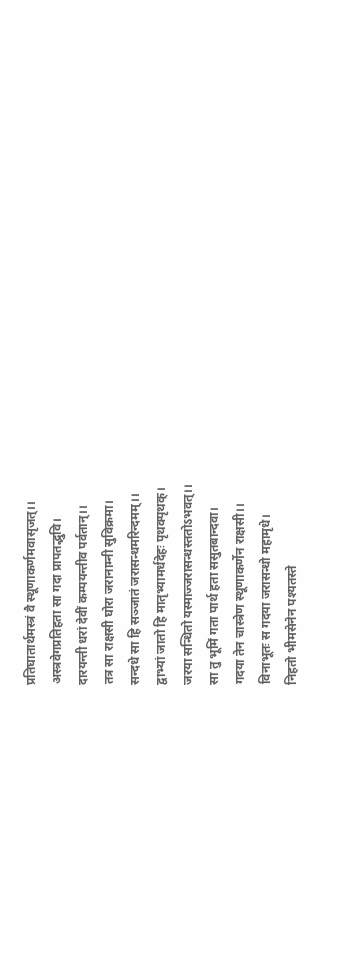प्रतिघातार्थमस्त्रं वै स्थूणाकर्णमवासृजत्।।
अस्त्रवेगप्रतिहता सा गदा प्रापतद्भुवि।
दारयन्ती धरां देवीं कम्पयन्तीव पर्वतान्।।
तत्र सा राक्षसी घोरा जरानाम्नी सुविक्रमा।
सन्दधे सा हि सञ्जातं जरासन्धमरिन्दमम्।।
द्वाभ्यां जातो हि मातृभ्यामर्धदेहः पृथक्पृथक्।
जरया सन्धितो यस्माज्जरासन्धस्ततोऽभवत्।।
सा तु भूमिं गता पार्थ हता ससुतबान्दवा।
गदया तेन चास्त्रेण स्थूणाकर्णेन राक्षसी।।
विनाभूतः स गदया जरासन्धो महामृधे।
निहतो भीमसेनेन पश्यतस्ते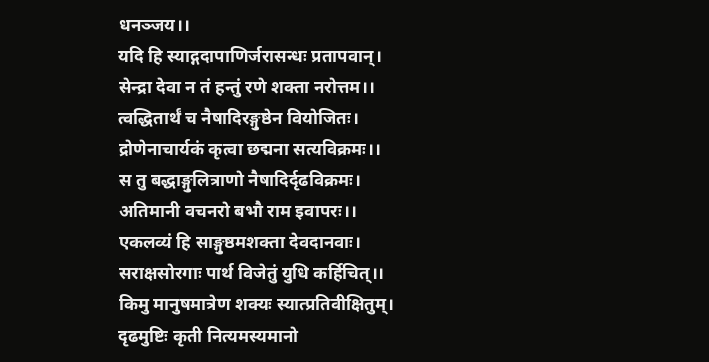धनञ्जय।।
यदि हि स्याद्गदापाणिर्जरासन्धः प्रतापवान्।
सेन्द्रा देवा न तं हन्तुं रणे शक्ता नरोत्तम।।
त्वद्धितार्थं च नैषादिरङ्गुष्ठेन वियोजितः।
द्रोणेनाचार्यकं कृत्वा छद्मना सत्यविक्रमः।।
स तु बद्धाङ्गुलित्राणो नैषादिर्दृढविक्रमः।
अतिमानी वचनरो बभौ राम इवापरः।।
एकलव्यं हि साङ्गुष्ठमशक्ता देवदानवाः।
सराक्षसोरगाः पार्थ विजेतुं युधि कर्हिचित्।।
किमु मानुषमात्रेण शक्यः स्यात्प्रतिवीक्षितुम्।
दृढमुष्टिः कृती नित्यमस्यमानो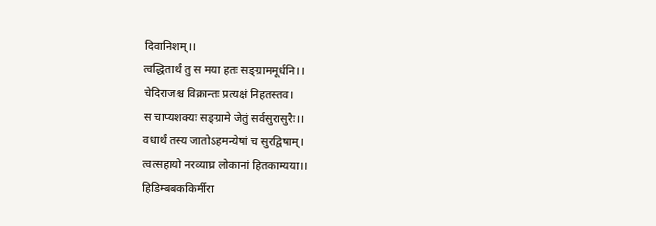दिवानिशम्।।
त्वद्धितार्थं तु स मया हतः सङ्ग्राममूर्धनि।।
चेदिराजश्च विक्रान्तः प्रत्यक्षं निहतस्तव।
स चाप्यशक्यः सङ्ग्रामे जेतुं सर्वसुरासुरैः।।
वधार्थं तस्य जातोऽहमन्येषां च सुरद्विषाम्।
त्वत्सहायो नरव्याघ्र लोकानां हितकाम्यया।।
हिडिम्बबककिर्मीरा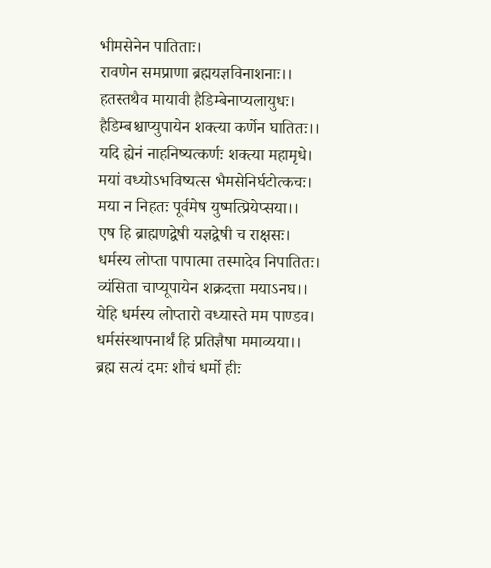भीमसेनेन पातिताः।
रावणेन समप्राणा ब्रह्मयज्ञविनाशनाः।।
हतस्तथैव मायावी हैडिम्बेनाप्यलायुधः।
हैडिम्बश्चाप्युपायेन शक्त्या कर्णेन घातितः।।
यदि ह्येनं नाहनिष्यत्कर्णः शक्त्या महामृधे।
मयां वध्योऽभविष्यत्स भैमसेनिर्घटोत्कचः।
मया न निहतः पूर्वमेष युष्मत्प्रियेप्सया।।
एष हि ब्राह्मणद्वेषी यज्ञद्वेषी च राक्षसः।
धर्मस्य लोप्ता पापात्मा तस्मादेव निपातितः।
व्यंसिता चाप्यूपायेन शक्रदत्ता मयाऽनघ।।
येहि धर्मस्य लोप्तारो वध्यास्ते मम पाण्डव।
धर्मसंस्थापनार्थं हि प्रतिज्ञैषा ममाव्यया।।
ब्रह्म सत्यं दमः शौचं धर्मो हीः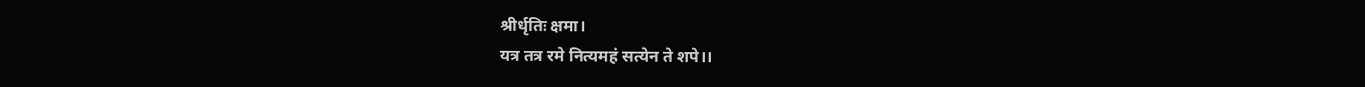श्रीर्धृतिः क्षमा।
यत्र तत्र रमे नित्यमहं सत्येन ते शपे।।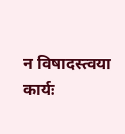न विषादस्त्वया कार्यः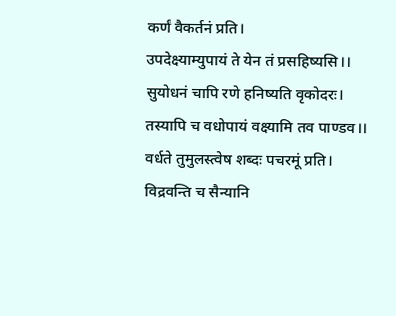कर्णं वैकर्तनं प्रति।
उपदेक्ष्याम्युपायं ते येन तं प्रसहिष्यसि।।
सुयोधनं चापि रणे हनिष्यति वृकोदरः।
तस्यापि च वधोपायं वक्ष्यामि तव पाण्डव।।
वर्धते तुमुलस्त्वेष शब्दः पचरमूं प्रति।
विद्रवन्ति च सैन्यानि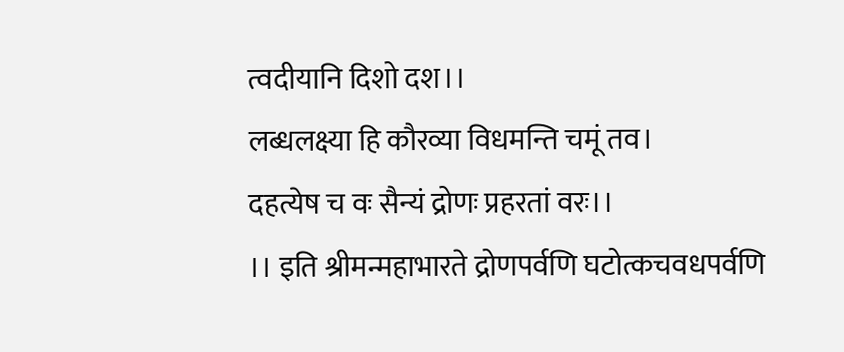त्वदीयानि दिशो दश।।
लब्धलक्ष्या हि कौरव्या विधमन्ति चमूं तव।
दहत्येष च वः सैन्यं द्रोणः प्रहरतां वरः।।
।। इति श्रीमन्महाभारते द्रोणपर्वणि घटोत्कचवधपर्वणि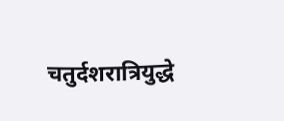चतुर्दशरात्रियुद्धे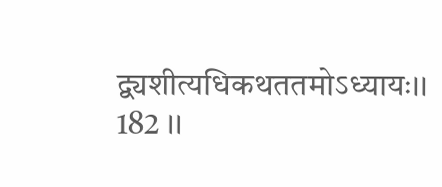द्व्यशीत्यधिकथततमोऽध्यायः।। 182 ।।